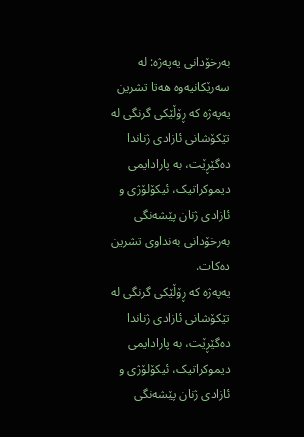بەرخۆدانی یەپەژە: لە سەرێکانیەوە هەتا تشرین
یەپەژە کە ڕۆڵێکی گرنگی لە تێکۆشانی ئازادی ژناندا دەگێڕێت، بە پارادایمی دیموکراتیک، ئیکۆلۆژی و ئازادی ژنان پێشەنگی بەرخۆدانی بەنداوی تشرین دەکات.
یەپەژە کە ڕۆڵێکی گرنگی لە تێکۆشانی ئازادی ژناندا دەگێڕێت، بە پارادایمی دیموکراتیک، ئیکۆلۆژی و ئازادی ژنان پێشەنگی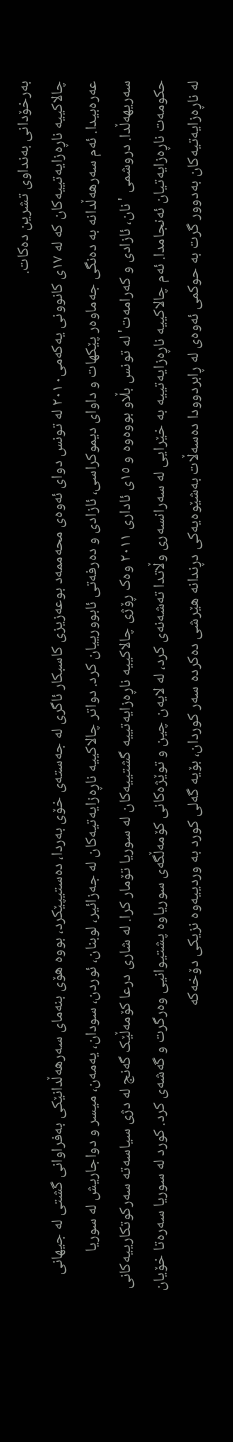بەرخۆدانی بەنداوی تشرین دەکات.
چالاکییە ناڕەزایەتییەکان کە لە ١٧ی کانوونی یەکەمی٢٠١٠ لە تونس دوای ئەوەی محەممەد بوعەزیزی کاسبکار ئاگری لە جەستەی خۆی بەردا، دەستیپێکرد، بووە هۆی بنەمای سەرهەڵدانێکی بەفراوانی گشتی لە جیهانی عەرەبیدا. ئەم سەرهەڵدانە بە دەنگی جەماوەر پێکهات و داوای دیموکراسی، ئازادی و دەرفەتی ئابوورییان کرد. دواتر چالاکییە ناڕەزایەتیەکان لە جەزائیر، لوبنان، ئوردن، سودان، یەمەن، میسر و دواجاریش لە سوریا سەریهەڵدا. دروشمی 'نان، ئازادی و کەرامەت' لە تونس بڵاو بووەوە و ١٥ی ئاداری ٢٠١١ وەک ڕۆژی چالاکییە ناڕەزایەتییە گشتییەکان لە سوریا تۆمار کرا. لە شاری درعا کۆمەڵێک گەنج لە دژی سیاسەتە سەرکوتکارییەکانی حکومەت ناڕەزایەتیان ئەنجامدا. ئەم چالاکییە ناڕەزایەتییە بە خێرایی لە سەرانسەری وڵاتدا تەشەنەی کرد، لە لایەن چین و توێژەکانی کۆمەڵگەی سوریاوە پشتیوانیی وەرگرت و گەشەی کرد. کورد لە سوریا سەرەتا خۆیان لە ناڕەزایەتیەکان بەدوور گرت بە حوکمی ئەوەی لە ڕابردوودا دەسەڵات بەشێوەیەکی دڕندانە هێرشی دەکردە سەر کوردان، بۆیە گەلی کورد بە وردییەوە نزیکی دۆخەکە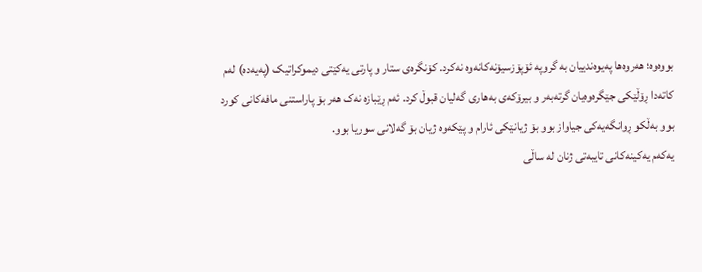بووەوە؛ هەروەها پەیوەندییان بە گروپە ئۆپۆزسیۆنەکانەوە نەکرد. کۆنگرەی ستار و پارتی یەکێتی دیموکراتیک (پەیەدە) لەم کاتەدا ڕۆڵێکی جێگرەوەیان گرتەبەر و بیرۆکەی بەهاری گەلیان قبوڵ کرد. ئەم ڕێبازە نەک هەر بۆ پاراستنی مافەکانی کورد بوو بەڵکو ڕوانگەیەکی جیاواز بوو بۆ ژیانێکی ئارام و پێکەوە ژیان بۆ گەلانی سوریا بوو.
یەکەم یەکینەکانی تایبەتی ژنان لە ساڵی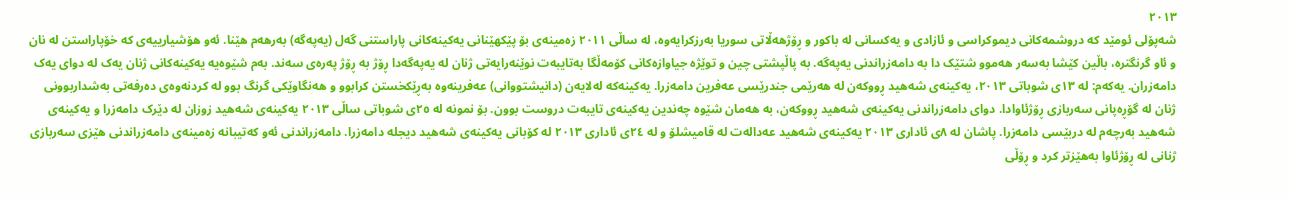٢٠١٣
شەپۆلی ئومێد کە دروشمەکانی دیموکراسی و ئازادی و یەکسانی لە باکور و ڕۆژهەڵاتی سوریا بەرزکرایەوە، لە ساڵی ٢٠١١ زەمینەی بۆ پێکهێنانی یەکینەکانی پاراستنی گەل (یەپەگە) بەرهەم هێنا. ئەو هۆشیارییەی کە خۆپاراستن لە نان و ئاو گرنگترە، باڵین کێشا بەسەر هەموو شتێک دا بە دامەزراندنی یەپەگە. بە پاڵپشتی چین و توێژە جیاوازەکانی کۆمەڵگا بەتایبەت نوێنەرایەتی ژنان لە یەپەگەدا ڕۆژ بە ڕۆژ پەرەی سەند. بەم شێوەیە یەکینەکانی ژنان یەک لە دوای یەک دامەزران. یەکەم: لە ١٣ی شوباتی ٢٠١٣، یەکینەی شەهید ڕووکەن لە هەرێمی جندرێسی عەفرین دامەزرا. یەکینەکە لەلایەن (دانیشتووانی) عەفرینەوە بەڕێکخستن کرابوو و هەنگاوێکی گرنگ بوو لە کردنەوەی دەرفەتی بەشداربوونی ژنان لە گۆڕەپانی سەربازی ڕۆژئاوادا. دوای دامەزراندنی یەکینەی شەهید ڕووکەن، بە هەمان شێوە چەندین یەکینەی تایبەت دروست بوون. بۆ نمونە لە ٢٥ی شوباتی ساڵی ٢٠١٣ یەکینەی شەهید زوزان لە دێرک دامەزرا و یەکینەی شەهید بەرچەم لە دربێسی دامەزرا. پاشان لە ٨ی ئاداری ٢٠١٣ یەکینەی شەهید عەدالەت لە قامیشلۆ و لە ٢٤ی ئاداری ٢٠١٣ لە کۆبانی یەکینەی شەهید دیجلە دامەزرا. دامەزراندنی ئەو کەتیبانە زەمینەی دامەزراندنی هێزی سەربازی ژنانی لە ڕۆژئاوا بەهێزتر کرد و ڕۆڵی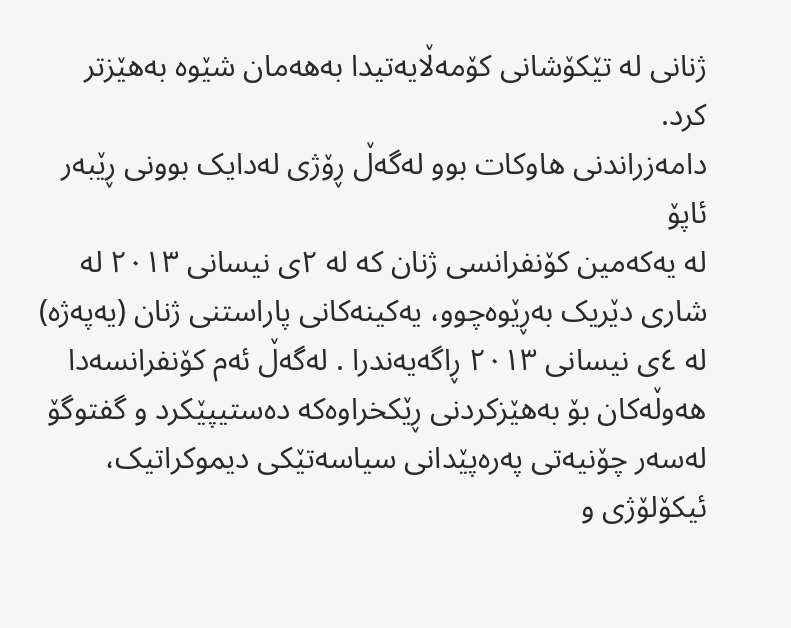ژنانی لە تێکۆشانی کۆمەڵایەتیدا بەهەمان شێوە بەهێزتر کرد.
دامەزراندنی هاوکات بوو لەگەڵ ڕۆژی لەدایک بوونی ڕێبەر ئاپۆ
لە یەکەمین کۆنفرانسی ژنان کە لە ٢ی نیسانی ٢٠١٣ لە شاری دێریک بەڕێوەچوو، یەکینەکانی پاراستنی ژنان (یەپەژە) لە ٤ی نیسانی ٢٠١٣ ڕاگەیەندرا . لەگەڵ ئەم کۆنفرانسەدا هەوڵەکان بۆ بەهێزکردنی ڕێکخراوەکە دەستیپێکرد و گفتوگۆ لەسەر چۆنیەتی پەرەپێدانی سیاسەتێکی دیموکراتیک، ئیکۆلۆژی و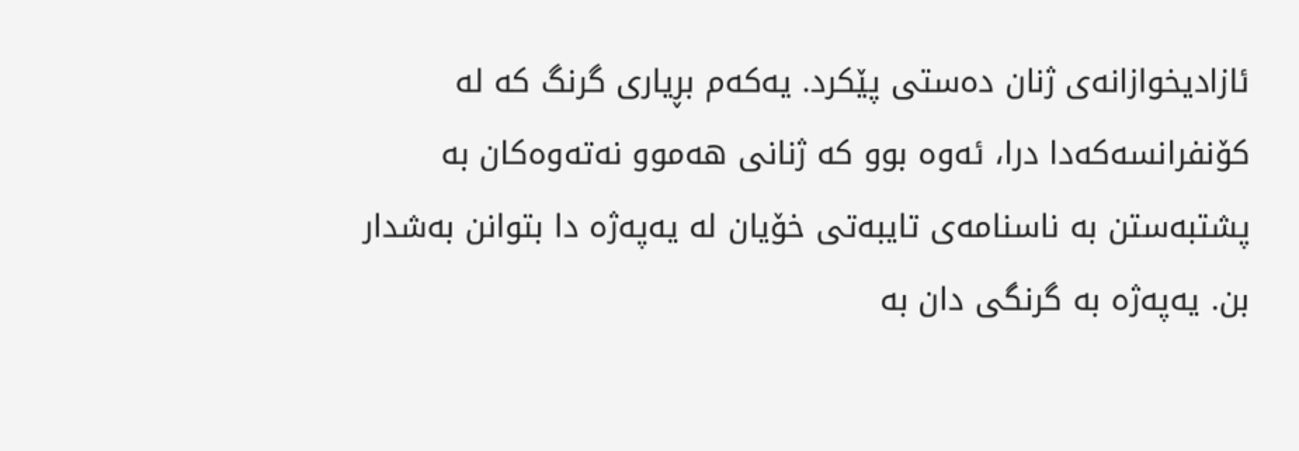ئازادیخوازانەی ژنان دەستی پێکرد. یەکەم بڕیاری گرنگ کە لە کۆنفرانسەکەدا درا، ئەوە بوو کە ژنانی هەموو نەتەوەکان بە پشتبەستن بە ناسنامەی تایبەتی خۆیان لە یەپەژە دا بتوانن بەشدار بن. یەپەژە بە گرنگی دان بە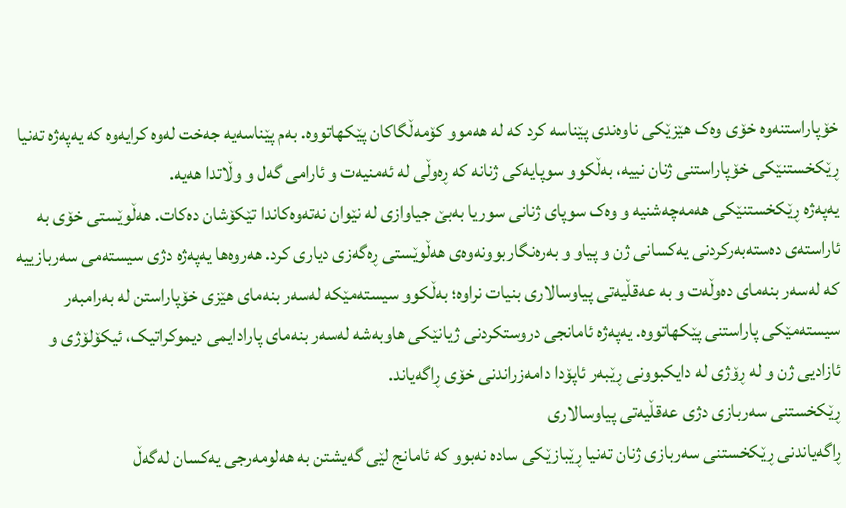خۆپاراستنەوە خۆی وەک هێزێکی ناوەندی پێناسە کرد کە لە هەموو کۆمەڵگاکان پێکهاتووە. بەم پێناسەیە جەخت لەوە کرایەوە کە یەپەژە تەنیا ڕێکخستنێکی خۆپاراستنی ژنان نییە، بەڵکوو سوپایەکی ژنانە کە ڕەوڵی لە ئەمنیەت و ئارامی گەل و وڵاتدا هەیە.
یەپەژە ڕێکخستنێکی هەمەچەشنیە و وەک سوپای ژنانی سوریا بەبێ جیاوازی لە نێوان نەتەوەکاندا تێکۆشان دەکات. هەڵوێستی خۆی بە ئاراستەی دەستەبەرکردنی یەکسانی ژن و پیاو و بەرەنگاربوونەوەی هەڵوێستی ڕەگەزی دیاری کرد. هەروەها یەپەژە دژی سیستەمی سەربازییە کە لەسەر بنەمای دەوڵەت و بە عەقڵیەتی پیاوسالاری بنیات نراوە؛ بەڵکوو سیستەمێکە لەسەر بنەمای هێزی خۆپاراستن لە بەرامبەر سیستەمێکی پاراستنی پێکهاتووە. یەپەژە ئامانجی دروستکردنی ژیانێکی هاوبەشە لەسەر بنەمای پارادایمی دیموکراتیک، ئیکۆلۆژی و ئازادیی ژن و لە ڕۆژی لە دایکبوونی ڕێبەر ئاپۆدا دامەزراندنی خۆی ڕاگەیاند.
ڕێکخستنی سەربازی دژی عەقڵیەتی پیاوسالاری
ڕاگەیاندنی ڕێکخستنی سەربازی ژنان تەنیا ڕێبازێکی سادە نەبوو کە ئامانج لێی گەیشتن بە هەلومەرجی یەکسان لەگەڵ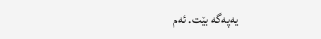یەپەگە بێت. ئەم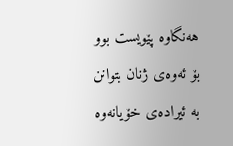هەنگاوە پێویست بوو بۆ ئەوەی ژنان بتوانن بە ئیرادەی خۆیانەوە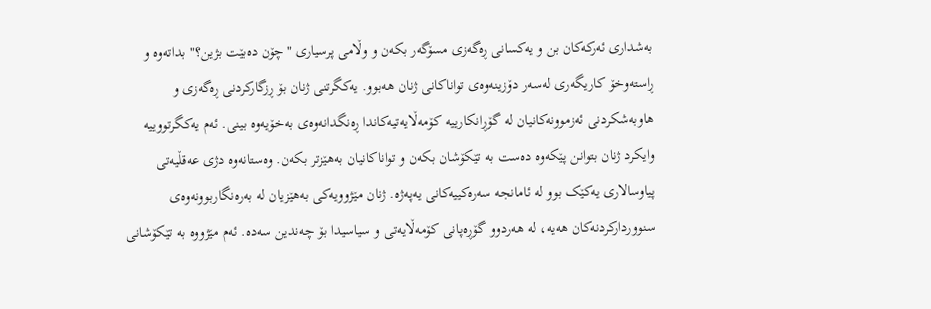بەشداری ئەرکەکان بن و یەکسانی ڕەگەزی مسۆگەر بکەن و وڵامی پرسیاری "چۆن دەبێت بژین؟" بداتەوە و ڕاستەوخۆ کاریگەری لەسەر دۆزینەوەی تواناکانی ژنان هەبوو. یەکگرتنی ژنان بۆ ڕزگارکردنی ڕەگەزی و هاوبەشکردنی ئەزموونەکانیان لە گۆڕانکارییە کۆمەڵایەتیەکاندا ڕەنگدانەوەی بەخۆیەوە بینی. ئەم یەکگرتووییە وایکرد ژنان بتوانن پێکەوە دەست بە تێکۆشان بکەن و تواناکانیان بەهێزتر بکەن. وەستانەوە دژی عەقڵیەتی پیاوسالاری یەکێک بوو لە ئامانجە سەرەکییەکانی یەپەژە. ژنان مێژوویەکی بەهێزیان لە بەرەنگاربوونەوەی سنووردارکردنەکان هەیە، لە هەردوو گۆڕەپانی کۆمەڵایەتی و سیاسیدا بۆ چەندین سەدە. ئەم مێژووە بە تێکۆشانی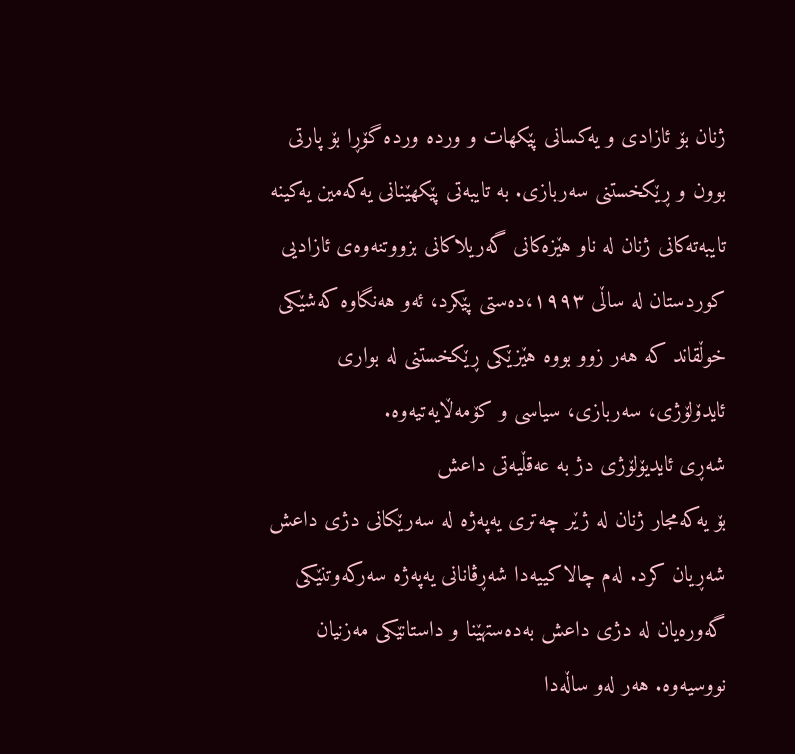ژنان بۆ ئازادی و یەکسانی پێکهات و وردە وردە گۆڕا بۆ پارتی بوون و ڕێکخستنی سەربازی. بە تایبەتی پێکهێنانی یەکەمین یەکینە تایبەتەکانی ژنان لە ناو هێزەکانی گەریلاکانی بزووتنەوەی ئازادیی کوردستان لە ساڵی ١٩٩٣،دەستی پێکرد، ئەو هەنگاوە کەشێکی خوڵقاند کە هەر زوو بووە هێزێکی ڕێکخستنی لە بواری ئایدۆلۆژی، سەربازی، سیاسی و کۆمەڵایەتیەوە.
شەڕی ئایدیۆلۆژی دژ بە عەقڵیەتی داعش
بۆ یەکەمجار ژنان لە ژێر چەتری یەپەژە لە سەرێکانی دژی داعش شەڕیان کرد. لەم چالاکییەدا شەڕڤانانی یەپەژە سەرکەوتنێکی گەورەیان لە دژی داعش بەدەستهێنا و داستانێکی مەزنیان نووسیەوە. هەر لەو ساڵەدا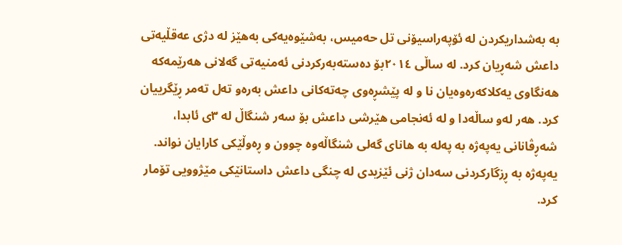بە بەشداریکردن لە ئۆپەراسیۆنی تل حەمیس، بەشێوەیەکی بەهێز لە دژی عەقڵیەتی داعش شەڕیان کرد. لە ساڵی ٢٠١٤بۆ دەستەبەرکردنی ئەمنیەتی گەلانی هەرێمەکە هەنگاوی یەکلاکەرەوەیان نا و لە پێشڕەوی چەتەکانی داعش بەرەو تەل تەمر ڕێگرییان کرد. هەر لەو ساڵەدا و لە ئەنجامی هێرشی داعش بۆ سەر شنگاڵ لە ٣ی ئابدا، شەڕڤانانی یەپەژە بە پەلە بە هانای گەلی شنگاڵەوە چوون و ڕەوڵێکی کارایان نواند. یەپەژە بە ڕزگارکردنی سەدان ژنی ئێزیدی لە چنگی داعش داستانێکی مێژوویی تۆمار کرد.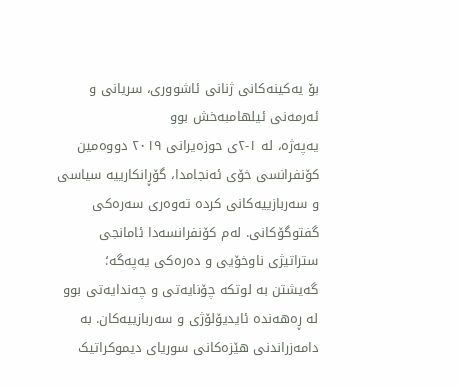بۆ یەکینەکانی ژنانی ئاشووری، سریانی و ئەرمەنی ئیلهامبەخش بوو
یەپەژە، لە ١-٢ی حوزەیرانی ٢٠١٩ دووەمین کۆنفرانسی خۆی ئەنجامدا، گۆڕانکارییە سیاسی و سەربازییەکانی کردە تەوەری سەرەکی گفتوگۆکانی. لەم کۆنفرانسەدا ئامانجی ستراتیژی ناوخۆیی و دەرەکی یەپەگە؛ گەیشتن بە لوتکە چۆنایەتی و چەندایەتی بوو لە ڕەهەندە ئایدیۆلۆژی و سەربازییەکان. بە دامەزراندنی هێزەکانی سوریای دیموکراتیک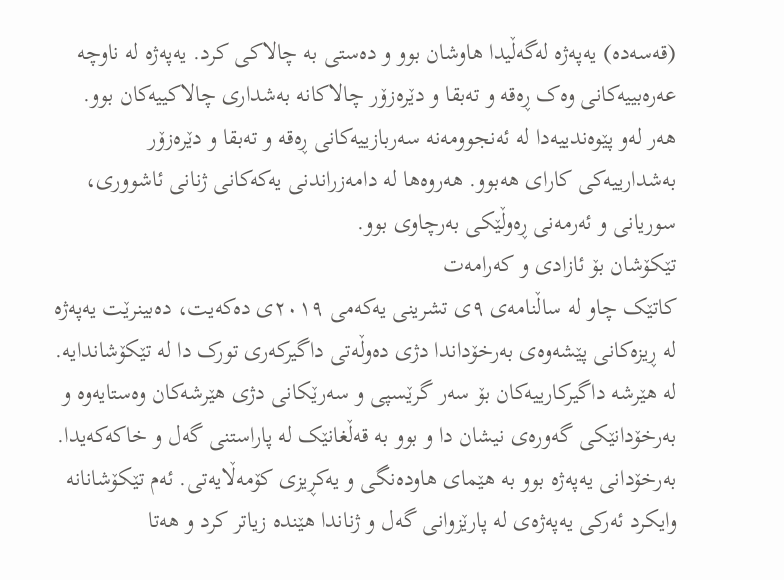(قەسەدە) یەپەژە لەگەڵیدا هاوشان بوو و دەستی بە چالاکی کرد. یەپەژە لە ناوچە عەرەبییەکانی وەک ڕەقە و تەبقا و دێرەزۆر چالاکانە بەشداری چالاکییەکان بوو. هەر لەو پێوەندییەدا لە ئەنجوومەنە سەربازییەکانی ڕەقە و تەبقا و دێرەزۆر بەشدارییەکی کارای هەبوو. هەروەها لە دامەزراندنی یەکەکانی ژنانی ئاشووری، سوریانی و ئەرمەنی ڕەوڵێکی بەرچاوی بوو.
تێکۆشان بۆ ئازادی و کەرامەت
کاتێک چاو لە ساڵنامەی ٩ی تشرینی یەکەمی ٢٠١٩ی دەکەیت، دەبینرێت یەپەژە لە ڕیزەکانی پێشەوەی بەرخۆداندا دژی دەوڵەتی داگیرکەری تورک دا لە تێکۆشاندایە. لە هێرشە داگیرکارییەکان بۆ سەر گرێسپی و سەرێکانی دژی هێرشەکان وەستایەوە و بەرخۆدانێکی گەورەی نیشان دا و بوو بە قەڵغانێک لە پاراستنی گەل و خاکەکەیدا. بەرخۆدانی یەپەژە بوو بە هێمای هاودەنگی و یەکڕیزی کۆمەڵایەتی. ئەم تێکۆشانانە وایکرد ئەرکی یەپەژەی لە پارێزوانی گەل و ژناندا هێندە زیاتر کرد و هەتا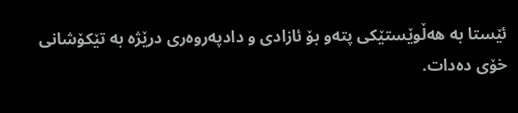ئێستا بە هەڵوێستێکی پتەو بۆ ئازادی و دادپەروەری درێژە بە تێکۆشانی خۆی دەدات.